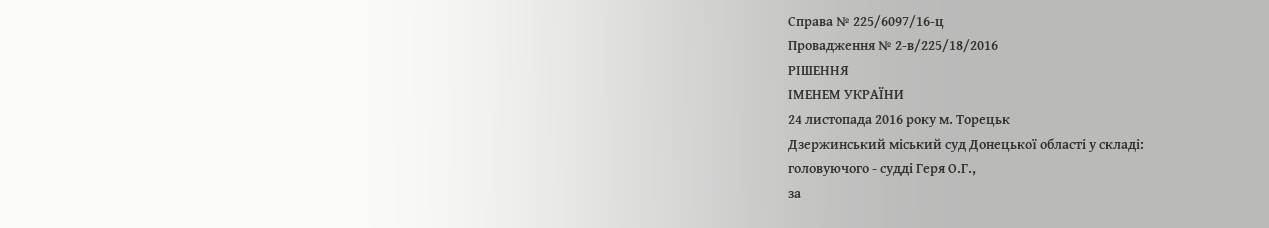Справа № 225/6097/16-ц
Провадження № 2-в/225/18/2016
РІШЕННЯ
ІМЕНЕМ УКРАЇНИ
24 листопада 2016 року м. Торецьк
Дзержинський міський суд Донецької області у складі:
головуючого - судді Геря О.Г.,
за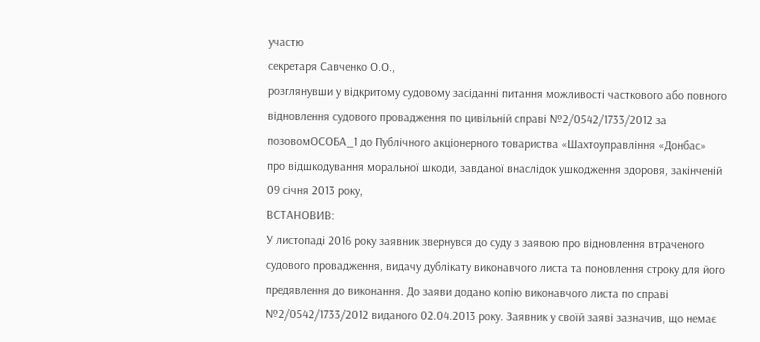участю
секретаря Савченко О.О.,
розглянувши у відкритому судовому засіданні питання можливості часткового або повного відновлення судового провадження по цивільній справі №2/0542/1733/2012 за позовомОСОБА_1 до Публічного акціонерного товариства «Шахтоуправління «Донбас» про відшкодування моральної шкоди, завданої внаслідок ушкодження здоровя, закінченій 09 січня 2013 року,
ВСТАНОВИВ:
У листопаді 2016 року заявник звернувся до суду з заявою про відновлення втраченого судового провадження, видачу дублікату виконавчого листа та поновлення строку для його предявлення до виконання. До заяви додано копію виконавчого листа по справі №2/0542/1733/2012 виданого 02.04.2013 року. Заявник у своїй заяві зазначив, що немає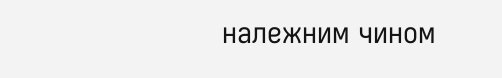належним чином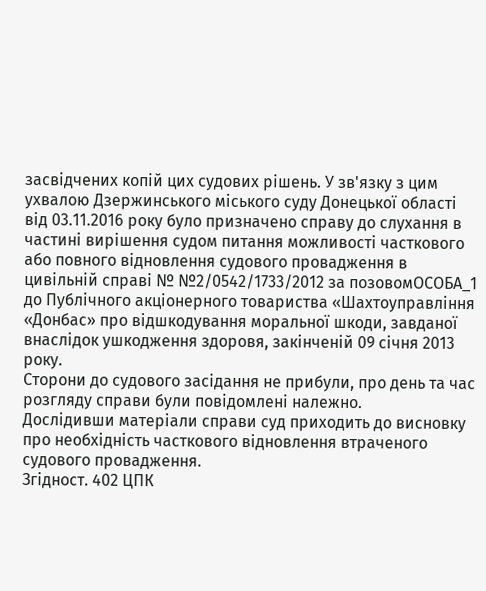засвідчених копій цих судових рішень. У зв'язку з цим ухвалою Дзержинського міського суду Донецької області від 03.11.2016 року було призначено справу до слухання в частині вирішення судом питання можливості часткового або повного відновлення судового провадження в цивільній справі № №2/0542/1733/2012 за позовомОСОБА_1 до Публічного акціонерного товариства «Шахтоуправління «Донбас» про відшкодування моральної шкоди, завданої внаслідок ушкодження здоровя, закінченій 09 січня 2013 року.
Сторони до судового засідання не прибули, про день та час розгляду справи були повідомлені належно.
Дослідивши матеріали справи суд приходить до висновку про необхідність часткового відновлення втраченого судового провадження.
Згідност. 402 ЦПК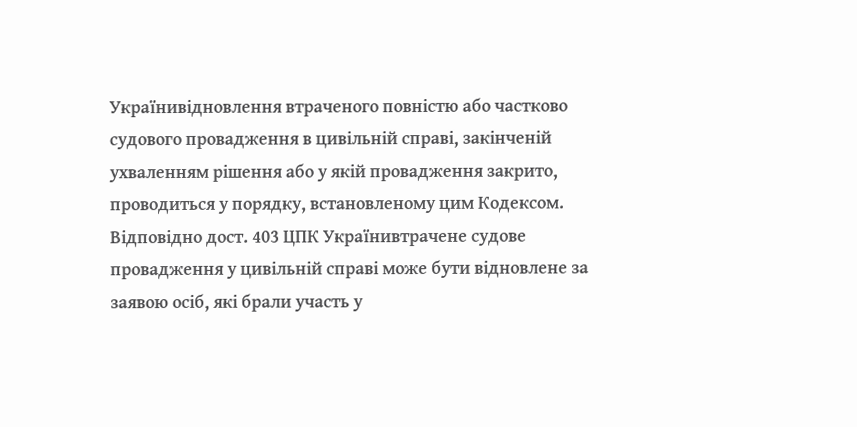Українивідновлення втраченого повністю або частково судового провадження в цивільній справі, закінченій ухваленням рішення або у якій провадження закрито, проводиться у порядку, встановленому цим Кодексом.
Відповідно дост. 403 ЦПК Українивтрачене судове провадження у цивільній справі може бути відновлене за заявою осіб, які брали участь у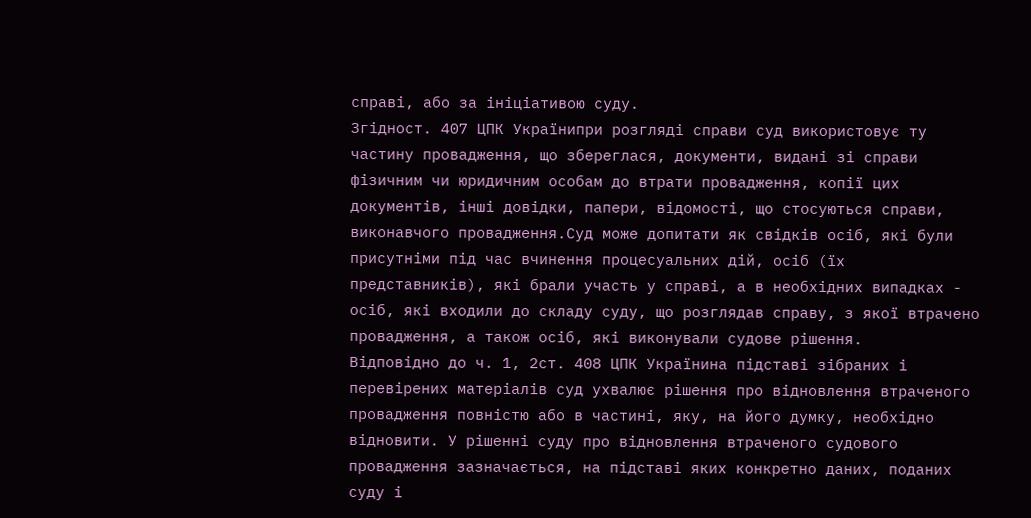справі, або за ініціативою суду.
Згідност. 407 ЦПК Українипри розгляді справи суд використовує ту частину провадження, що збереглася, документи, видані зі справи фізичним чи юридичним особам до втрати провадження, копії цих документів, інші довідки, папери, відомості, що стосуються справи, виконавчого провадження.Суд може допитати як свідків осіб, які були присутніми під час вчинення процесуальних дій, осіб (їх представників), які брали участь у справі, а в необхідних випадках - осіб, які входили до складу суду, що розглядав справу, з якої втрачено провадження, а також осіб, які виконували судове рішення.
Відповідно до ч. 1, 2ст. 408 ЦПК Українина підставі зібраних і перевірених матеріалів суд ухвалює рішення про відновлення втраченого провадження повністю або в частині, яку, на його думку, необхідно відновити. У рішенні суду про відновлення втраченого судового провадження зазначається, на підставі яких конкретно даних, поданих суду і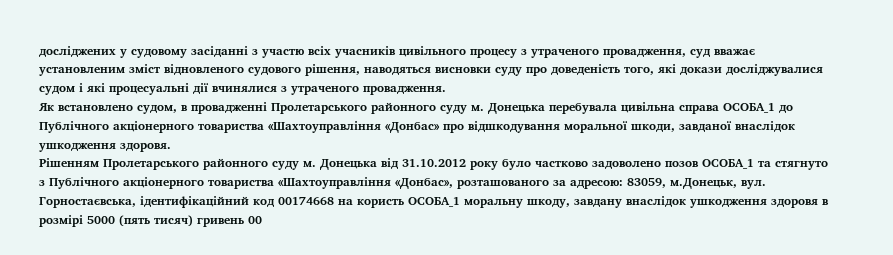досліджених у судовому засіданні з участю всіх учасників цивільного процесу з утраченого провадження, суд вважає установленим зміст відновленого судового рішення, наводяться висновки суду про доведеність того, які докази досліджувалися судом і які процесуальні дії вчинялися з утраченого провадження.
Як встановлено судом, в провадженні Пролетарського районного суду м. Донецька перебувала цивільна справа ОСОБА_1 до Публічного акціонерного товариства «Шахтоуправління «Донбас» про відшкодування моральної шкоди, завданої внаслідок ушкодження здоровя.
Рішенням Пролетарського районного суду м. Донецька від 31.10.2012 року було частково задоволено позов ОСОБА_1 та стягнуто з Публічного акціонерного товариства «Шахтоуправління «Донбас», розташованого за адресою: 83059, м.Донецьк, вул. Горностаєвська, ідентифікаційний код 00174668 на користь ОСОБА_1 моральну шкоду, завдану внаслідок ушкодження здоровя в розмірі 5000 (пять тисяч) гривень 00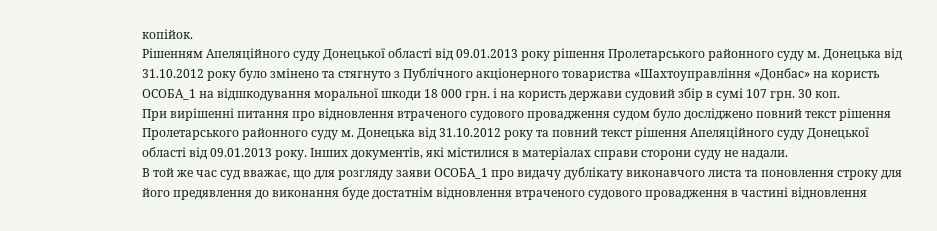копійок.
Рішенням Апеляційного суду Донецької області від 09.01.2013 року рішення Пролетарського районного суду м. Донецька від 31.10.2012 року було змінено та стягнуто з Публічного акціонерного товариства «Шахтоуправління «Донбас» на користь ОСОБА_1 на відшкодування моральної шкоди 18 000 грн. і на користь держави судовий збір в сумі 107 грн. 30 коп.
При вирішенні питання про відновлення втраченого судового провадження судом було досліджено повний текст рішення Пролетарського районного суду м. Донецька від 31.10.2012 року та повний текст рішення Апеляційного суду Донецької області від 09.01.2013 року. Інших документів, які містилися в матеріалах справи сторони суду не надали.
В той же час суд вважає, що для розгляду заяви ОСОБА_1 про видачу дублікату виконавчого листа та поновлення строку для його предявлення до виконання буде достатнім відновлення втраченого судового провадження в частині відновлення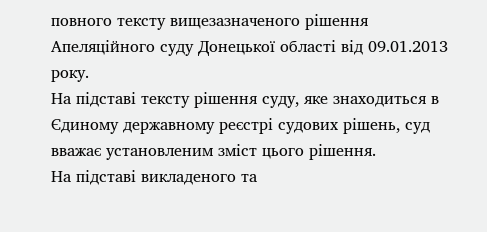повного тексту вищезазначеного рішення Апеляційного суду Донецької області від 09.01.2013 року.
На підставі тексту рішення суду, яке знаходиться в Єдиному державному реєстрі судових рішень, суд вважає установленим зміст цього рішення.
На підставі викладеного та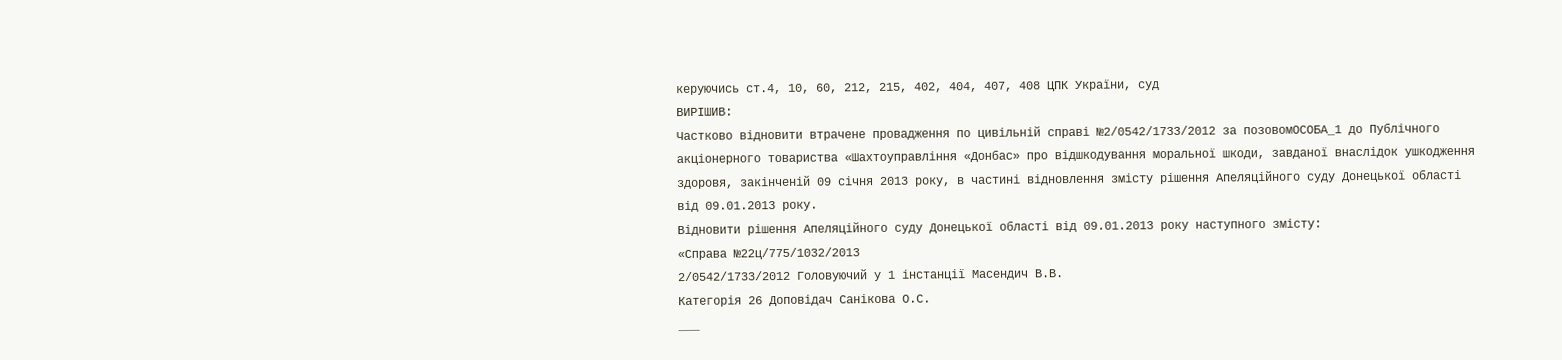керуючись ст.4, 10, 60, 212, 215, 402, 404, 407, 408 ЦПК України, суд
ВИРІШИВ:
Частково відновити втрачене провадження по цивільній справі №2/0542/1733/2012 за позовомОСОБА_1 до Публічного акціонерного товариства «Шахтоуправління «Донбас» про відшкодування моральної шкоди, завданої внаслідок ушкодження здоровя, закінченій 09 січня 2013 року, в частині відновлення змісту рішення Апеляційного суду Донецької області від 09.01.2013 року.
Відновити рішення Апеляційного суду Донецької області від 09.01.2013 року наступного змісту:
«Справа №22ц/775/1032/2013
2/0542/1733/2012 Головуючий у 1 інстанції Масендич В.В.
Категорія 26 Доповідач Санікова О.С.
___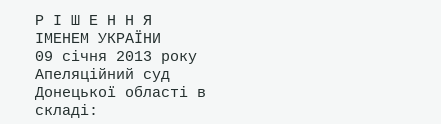Р І Ш Е Н Н Я
ІМЕНЕМ УКРАЇНИ
09 січня 2013 року Апеляційний суд Донецької області в складі: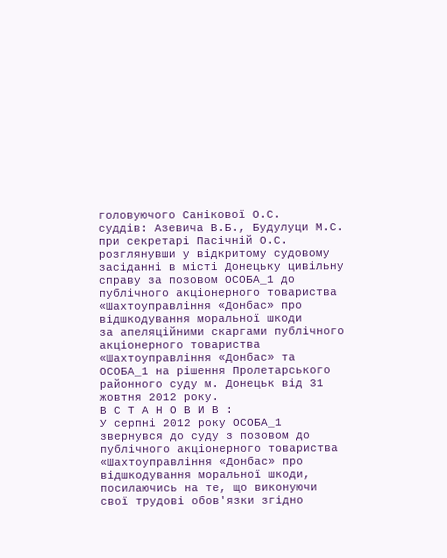головуючого Санікової О.С.
суддів: Азевича В.Б., Будулуци М.С.
при секретарі Пасічній О.С.
розглянувши у відкритому судовому засіданні в місті Донецьку цивільну справу за позовом ОСОБА_1 до публічного акціонерного товариства «Шахтоуправління «Донбас» про відшкодування моральної шкоди
за апеляційними скаргами публічного акціонерного товариства «Шахтоуправління «Донбас» та ОСОБА_1 на рішення Пролетарського районного суду м. Донецьк від 31 жовтня 2012 року.
В С Т А Н О В И В :
У серпні 2012 року ОСОБА_1 звернувся до суду з позовом до публічного акціонерного товариства «Шахтоуправління «Донбас» про відшкодування моральної шкоди, посилаючись на те, що виконуючи свої трудові обов'язки згідно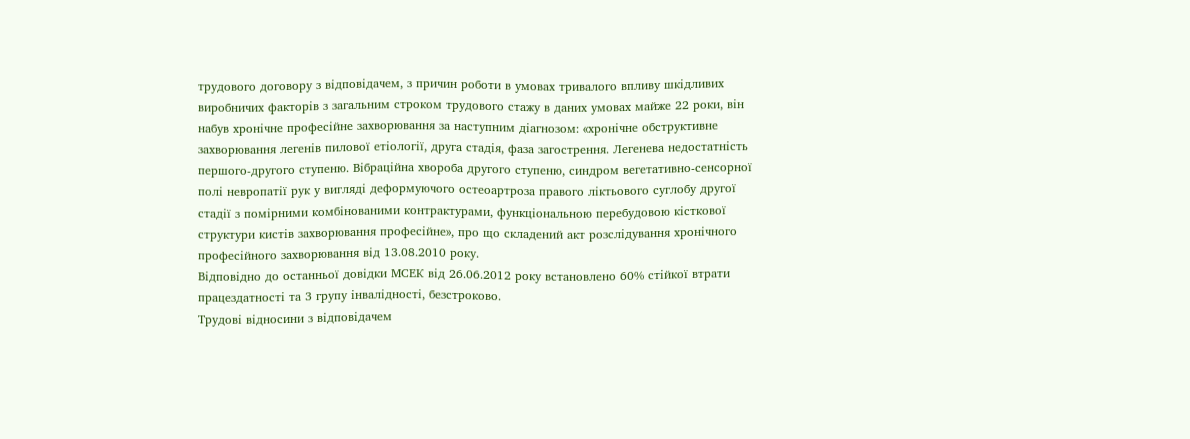трудового договору з відповідачем, з причин роботи в умовах тривалого впливу шкідливих виробничих факторів з загальним строком трудового стажу в даних умовах майже 22 роки, він набув хронічне професійне захворювання за наступним діагнозом: «хронічне обструктивне захворювання легенів пилової етіології, друга стадія, фаза загострення. Легенева недостатність першого-другого ступеню. Вібраційна хвороба другого ступеню, синдром вегетативно-сенсорної полі невропатії рук у вигляді деформуючого остеоартроза правого ліктьового суглобу другої стадії з помірними комбінованими контрактурами, функціональною перебудовою кісткової структури кистів захворювання професійне», про що складений акт розслідування хронічного професійного захворювання від 13.08.2010 року.
Відповідно до останньої довідки МСЕК від 26.06.2012 року встановлено 60% стійкої втрати працездатності та 3 групу інвалідності, безстроково.
Трудові відносини з відповідачем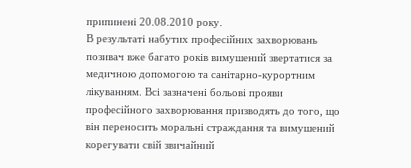припинені 20.08.2010 року.
В результаті набутих професійних захворювань позивач вже багато років вимушений звертатися за медичною допомогою та санітарно-курортним лікуванням. Всі зазначені больові прояви професійного захворювання призводять до того, що він переносить моральні страждання та вимушений корегувати свій звичайний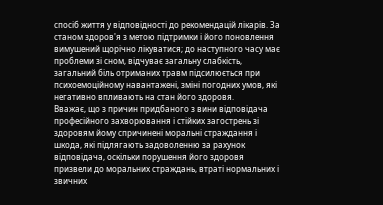спосіб життя у відповідності до рекомендацій лікарів. За станом здоров'я з метою підтримки і його поновлення вимушений щорічно лікуватися; до наступного часу має проблеми зі сном, відчуває загальну слабкість, загальний біль отриманих травм підсилюється при психоемоційному навантажені, зміні погодних умов, які негативно впливають на стан його здоровя.
Вважає, що з причин придбаного з вини відповідача професійного захворювання і стійких загострень зі здоровям йому спричинені моральні страждання і шкода, які підлягають задоволенню за рахунок відповідача, оскільки порушення його здоровя призвели до моральних страждань, втраті нормальних і звичних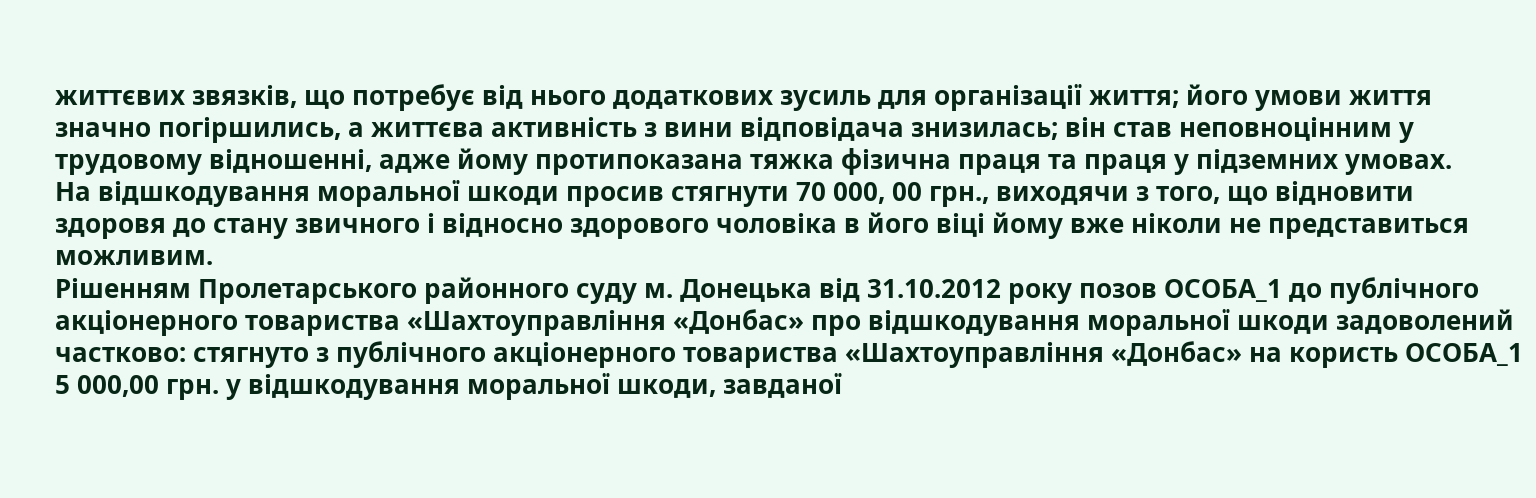життєвих звязків, що потребує від нього додаткових зусиль для організації життя; його умови життя значно погіршились, а життєва активність з вини відповідача знизилась; він став неповноцінним у трудовому відношенні, адже йому протипоказана тяжка фізична праця та праця у підземних умовах.
На відшкодування моральної шкоди просив стягнути 70 000, 00 грн., виходячи з того, що відновити здоровя до стану звичного і відносно здорового чоловіка в його віці йому вже ніколи не представиться можливим.
Рішенням Пролетарського районного суду м. Донецька від 31.10.2012 року позов ОСОБА_1 до публічного акціонерного товариства «Шахтоуправління «Донбас» про відшкодування моральної шкоди задоволений частково: стягнуто з публічного акціонерного товариства «Шахтоуправління «Донбас» на користь ОСОБА_1 5 000,00 грн. у відшкодування моральної шкоди, завданої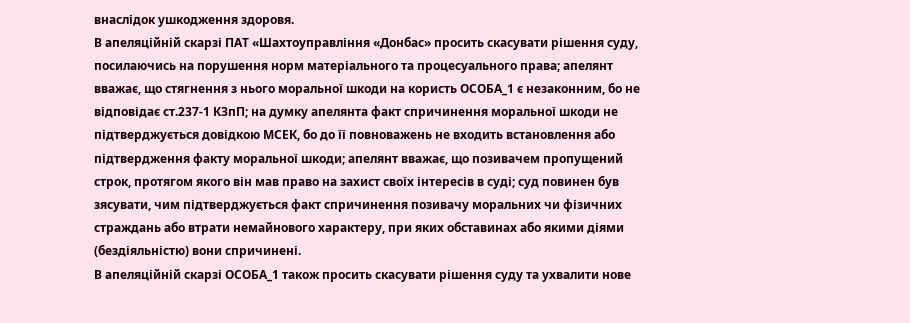внаслідок ушкодження здоровя.
В апеляційній скарзі ПАТ «Шахтоуправління «Донбас» просить скасувати рішення суду, посилаючись на порушення норм матеріального та процесуального права; апелянт вважає, що стягнення з нього моральної шкоди на користь ОСОБА_1 є незаконним, бо не відповідає ст.237-1 КЗпП; на думку апелянта факт спричинення моральної шкоди не підтверджується довідкою МСЕК, бо до її повноважень не входить встановлення або підтвердження факту моральної шкоди; апелянт вважає, що позивачем пропущений строк, протягом якого він мав право на захист своїх інтересів в суді; суд повинен був зясувати, чим підтверджується факт спричинення позивачу моральних чи фізичних страждань або втрати немайнового характеру, при яких обставинах або якими діями (бездіяльністю) вони спричинені.
В апеляційній скарзі ОСОБА_1 також просить скасувати рішення суду та ухвалити нове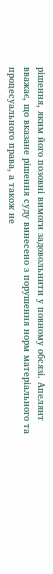рішення, яким його позовні вимоги задовольнити у повному обсязі. Апелянт вважає, що вказане рішення суду винесено з порушення норм матеріального та процесуального права, а також не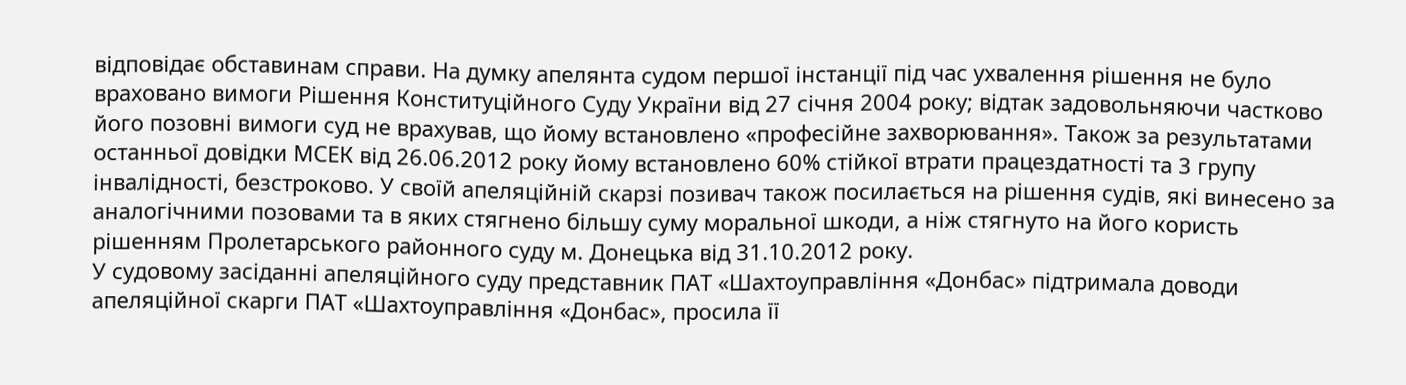відповідає обставинам справи. На думку апелянта судом першої інстанції під час ухвалення рішення не було враховано вимоги Рішення Конституційного Суду України від 27 січня 2004 року; відтак задовольняючи частково його позовні вимоги суд не врахував, що йому встановлено «професійне захворювання». Також за результатами останньої довідки МСЕК від 26.06.2012 року йому встановлено 60% стійкої втрати працездатності та 3 групу інвалідності, безстроково. У своїй апеляційній скарзі позивач також посилається на рішення судів, які винесено за аналогічними позовами та в яких стягнено більшу суму моральної шкоди, а ніж стягнуто на його користь рішенням Пролетарського районного суду м. Донецька від 31.10.2012 року.
У судовому засіданні апеляційного суду представник ПАТ «Шахтоуправління «Донбас» підтримала доводи апеляційної скарги ПАТ «Шахтоуправління «Донбас», просила її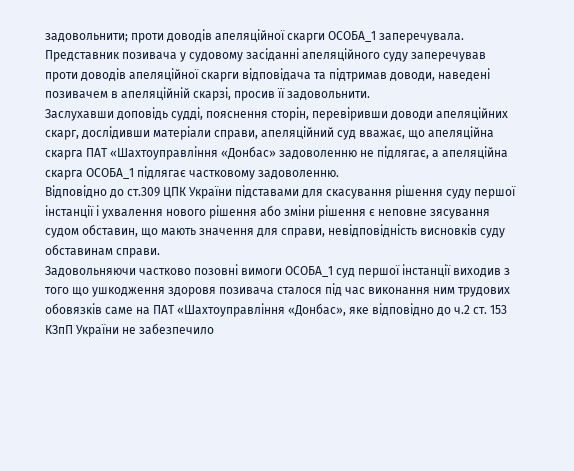задовольнити; проти доводів апеляційної скарги ОСОБА_1 заперечувала.
Представник позивача у судовому засіданні апеляційного суду заперечував проти доводів апеляційної скарги відповідача та підтримав доводи, наведені позивачем в апеляційній скарзі, просив її задовольнити.
Заслухавши доповідь судді, пояснення сторін, перевіривши доводи апеляційних скарг, дослідивши матеріали справи, апеляційний суд вважає, що апеляційна скарга ПАТ «Шахтоуправління «Донбас» задоволенню не підлягає, а апеляційна скарга ОСОБА_1 підлягає частковому задоволенню.
Відповідно до ст.309 ЦПК України підставами для скасування рішення суду першої інстанції і ухвалення нового рішення або зміни рішення є неповне зясування судом обставин, що мають значення для справи, невідповідність висновків суду обставинам справи.
Задовольняючи частково позовні вимоги ОСОБА_1 суд першої інстанції виходив з того що ушкодження здоровя позивача сталося під час виконання ним трудових обовязків саме на ПАТ «Шахтоуправління «Донбас», яке відповідно до ч.2 ст. 153 КЗпП України не забезпечило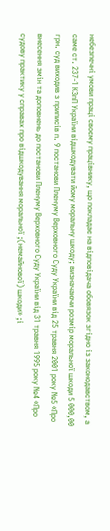небезпечні умови праці своєму працівнику, що покладає на відповідача обовязок згідно із законодавством, а саме ст. 237-1 КЗпП України відшкодувати йому моральну шкоду; визначаючи розмір моральної шкоди 5 000,00 грн. суд виходив з приписів п. 9 постанови Пленуму Верховного Суду України від 25 травня 2001 року №5 «Про внесення змін та доповнень до постанови Пленуму Верховного Суду України від 31 травня 1995 року №4 «Про судову практику у справах про відшкодування моральної ;(немайнової) шкоди» ;і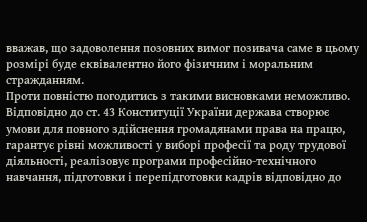вважав, що задоволення позовних вимог позивача саме в цьому розмірі буде еквівалентно його фізичним і моральним стражданням.
Проти повністю погодитись з такими висновками неможливо.
Відповідно до ст. 43 Конституції України держава створює умови для повного здійснення громадянами права на працю, гарантує рівні можливості у виборі професії та роду трудової діяльності, реалізовує програми професійно-технічного навчання, підготовки і перепідготовки кадрів відповідно до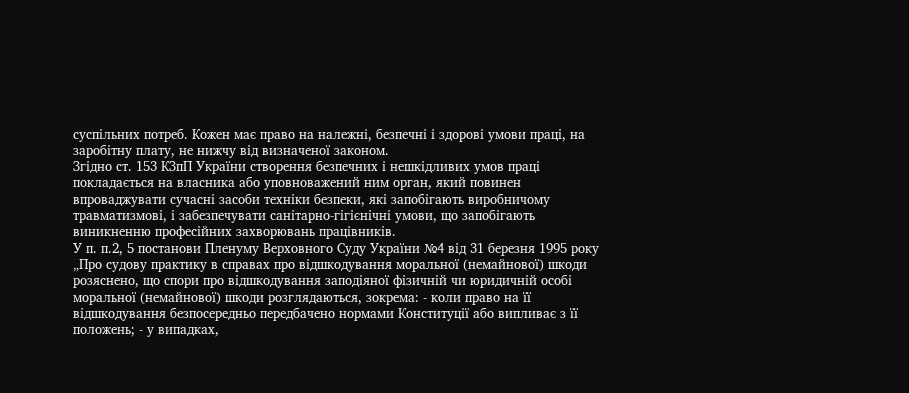суспільних потреб. Кожен має право на належні, безпечні і здорові умови праці, на заробітну плату, не нижчу від визначеної законом.
Згідно ст. 153 КЗпП України створення безпечних і нешкідливих умов праці покладається на власника або уповноважений ним орган, який повинен впроваджувати сучасні засоби техніки безпеки, які запобігають виробничому травматизмові, і забезпечувати санітарно-гігієнічні умови, що запобігають виникненню професійних захворювань працівників.
У п. п.2, 5 постанови Пленуму Верховного Суду України №4 від 31 березня 1995 року „Про судову практику в справах про відшкодування моральної (немайнової) шкоди розяснено, що спори про відшкодування заподіяної фізичній чи юридичній особі моральної (немайнової) шкоди розглядаються, зокрема: - коли право на її відшкодування безпосередньо передбачено нормами Конституції або випливає з її положень; - у випадках,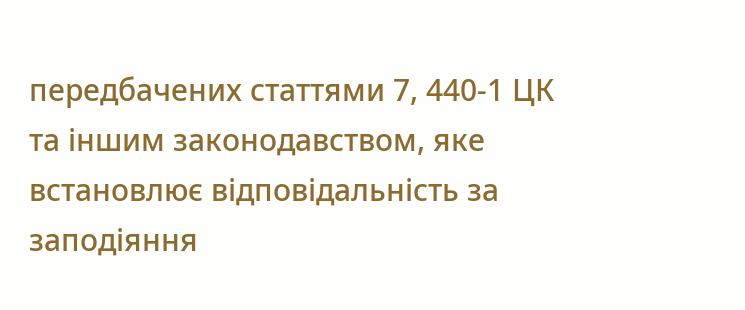передбачених статтями 7, 440-1 ЦК та іншим законодавством, яке встановлює відповідальність за заподіяння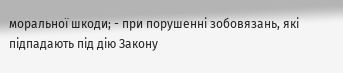моральної шкоди; - при порушенні зобовязань, які підпадають під дію Закону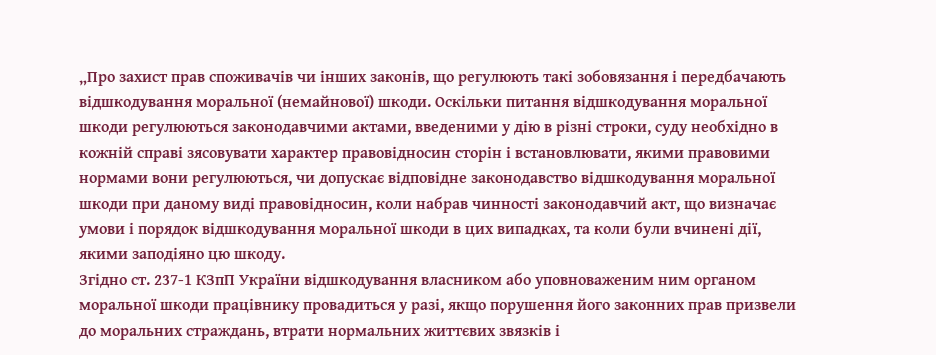„Про захист прав споживачів чи інших законів, що регулюють такі зобовязання і передбачають відшкодування моральної (немайнової) шкоди. Оскільки питання відшкодування моральної шкоди регулюються законодавчими актами, введеними у дію в різні строки, суду необхідно в кожній справі зясовувати характер правовідносин сторін і встановлювати, якими правовими нормами вони регулюються, чи допускає відповідне законодавство відшкодування моральної шкоди при даному виді правовідносин, коли набрав чинності законодавчий акт, що визначає умови і порядок відшкодування моральної шкоди в цих випадках, та коли були вчинені дії, якими заподіяно цю шкоду.
Згідно ст. 237-1 КЗпП України відшкодування власником або уповноваженим ним органом моральної шкоди працівнику провадиться у разі, якщо порушення його законних прав призвели до моральних страждань, втрати нормальних життєвих звязків і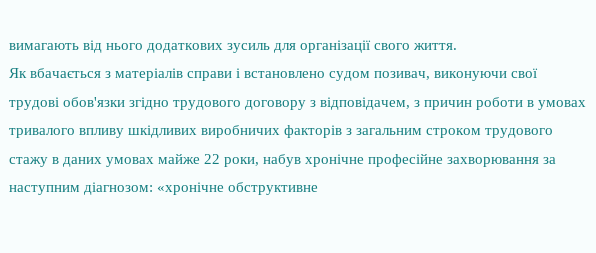вимагають від нього додаткових зусиль для організації свого життя.
Як вбачається з матеріалів справи і встановлено судом позивач, виконуючи свої трудові обов'язки згідно трудового договору з відповідачем, з причин роботи в умовах тривалого впливу шкідливих виробничих факторів з загальним строком трудового стажу в даних умовах майже 22 роки, набув хронічне професійне захворювання за наступним діагнозом: «хронічне обструктивне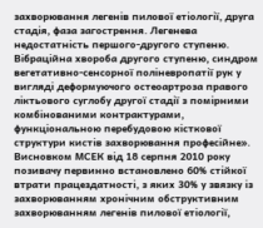захворювання легенів пилової етіології, друга стадія, фаза загострення. Легенева недостатність першого-другого ступеню. Вібраційна хвороба другого ступеню, синдром вегетативно-сенсорної поліневропатії рук у вигляді деформуючого остеоартроза правого ліктьового суглобу другої стадії з помірними комбінованими контрактурами, функціональною перебудовою кісткової структури кистів захворювання професійне».
Висновком МСЕК від 18 серпня 2010 року позивачу первинно встановлено 60% стійкої втрати працездатності, з яких 30% у звязку із захворюванням хронічним обструктивним захворюванням легенів пилової етіології,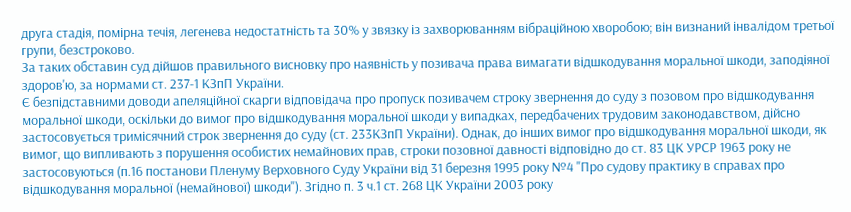друга стадія, помірна течія, легенева недостатність та 30% у звязку із захворюванням вібраційною хворобою; він визнаний інвалідом третьої групи, безстроково.
За таких обставин суд дійшов правильного висновку про наявність у позивача права вимагати відшкодування моральної шкоди, заподіяної здоров'ю, за нормами ст. 237-1 КЗпП України.
Є безпідставними доводи апеляційної скарги відповідача про пропуск позивачем строку звернення до суду з позовом про відшкодування моральної шкоди, оскільки до вимог про відшкодування моральної шкоди у випадках, передбачених трудовим законодавством, дійсно застосовується тримісячний строк звернення до суду (ст. 233КЗпП України). Однак, до інших вимог про відшкодування моральної шкоди, як вимог, що випливають з порушення особистих немайнових прав, строки позовної давності відповідно до ст. 83 ЦК УРСР 1963 року не застосовуються (п.16 постанови Пленуму Верховного Суду України від 31 березня 1995 року №4 "Про судову практику в справах про відшкодування моральної (немайнової) шкоди"). Згідно п. 3 ч.1 ст. 268 ЦК України 2003 року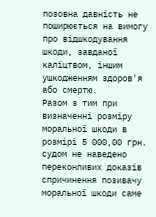позовна давність не поширюється на вимогу про відшкодування шкоди, завданої каліцтвом, іншим ушкодженням здоров'я або смертю.
Разом з тим при визначенні розміру моральної шкоди в розмірі 5 000,00 грн. судом не наведено переконливих доказів спричинення позивачу моральної шкоди саме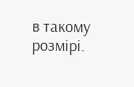в такому розмірі.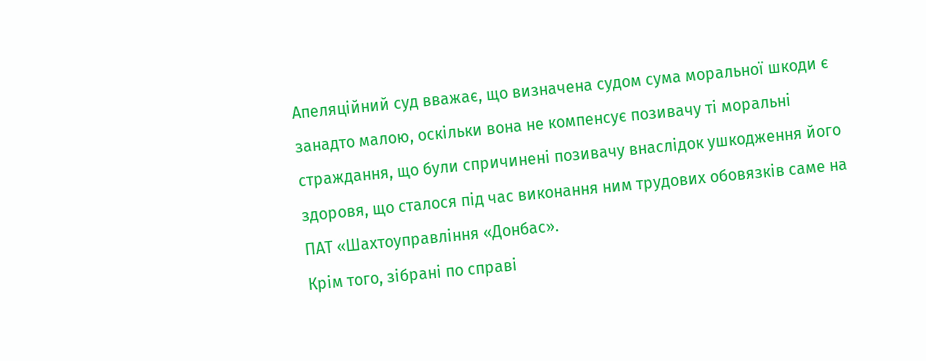Апеляційний суд вважає, що визначена судом сума моральної шкоди є занадто малою, оскільки вона не компенсує позивачу ті моральні страждання, що були спричинені позивачу внаслідок ушкодження його здоровя, що сталося під час виконання ним трудових обовязків саме на ПАТ «Шахтоуправління «Донбас».
Крім того, зібрані по справі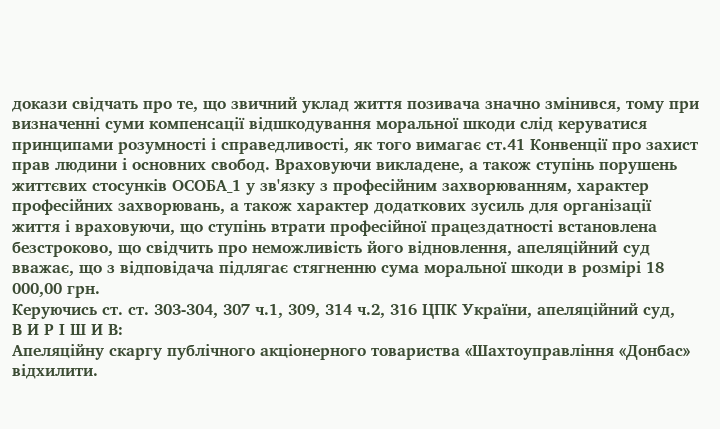докази свідчать про те, що звичний уклад життя позивача значно змінився, тому при визначенні суми компенсації відшкодування моральної шкоди слід керуватися принципами розумності і справедливості, як того вимагає ст.41 Конвенції про захист прав людини і основних свобод. Враховуючи викладене, а також ступінь порушень життєвих стосунків ОСОБА_1 у зв'язку з професійним захворюванням, характер професійних захворювань, а також характер додаткових зусиль для організації життя і враховуючи, що ступінь втрати професійної працездатності встановлена безстроково, що свідчить про неможливість його відновлення, апеляційний суд вважає, що з відповідача підлягає стягненню сума моральної шкоди в розмірі 18 000,00 грн.
Керуючись ст. ст. 303-304, 307 ч.1, 309, 314 ч.2, 316 ЦПК України, апеляційний суд,
В И Р І Ш И В:
Апеляційну скаргу публічного акціонерного товариства «Шахтоуправління «Донбас» відхилити.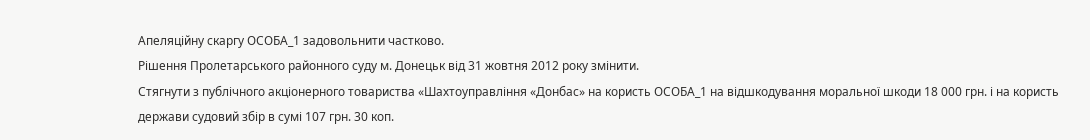Апеляційну скаргу ОСОБА_1 задовольнити частково.
Рішення Пролетарського районного суду м. Донецьк від 31 жовтня 2012 року змінити.
Стягнути з публічного акціонерного товариства «Шахтоуправління «Донбас» на користь ОСОБА_1 на відшкодування моральної шкоди 18 000 грн. і на користь держави судовий збір в сумі 107 грн. 30 коп.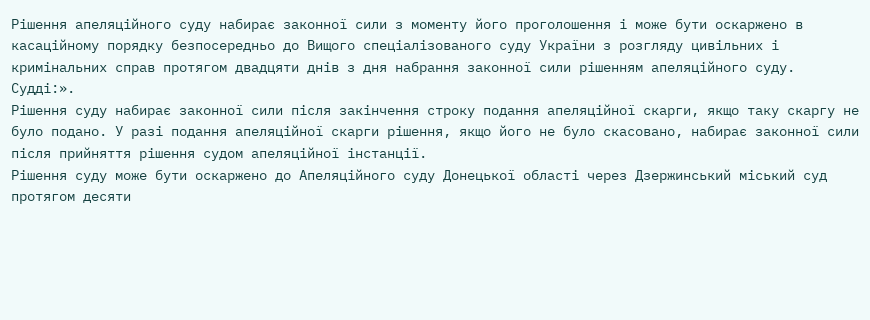Рішення апеляційного суду набирає законної сили з моменту його проголошення і може бути оскаржено в касаційному порядку безпосередньо до Вищого спеціалізованого суду України з розгляду цивільних і кримінальних справ протягом двадцяти днів з дня набрання законної сили рішенням апеляційного суду.
Судді:».
Рішення суду набирає законної сили після закінчення строку подання апеляційної скарги, якщо таку скаргу не було подано. У разі подання апеляційної скарги рішення, якщо його не було скасовано, набирає законної сили після прийняття рішення судом апеляційної інстанції.
Рішення суду може бути оскаржено до Апеляційного суду Донецької області через Дзержинський міський суд протягом десяти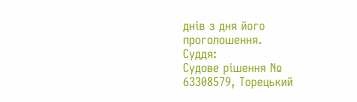днів з дня його проголошення.
Суддя:
Судове рішення № 63308579, Торецький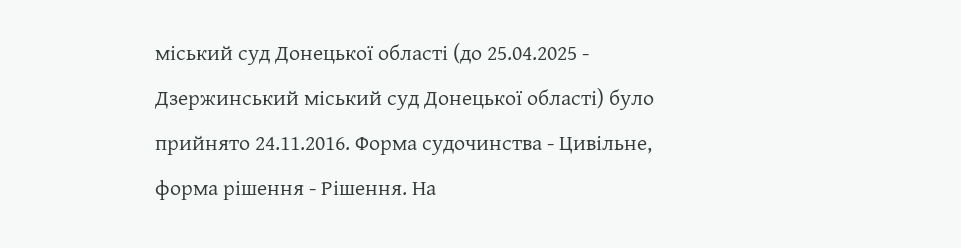міський суд Донецької області (до 25.04.2025 - Дзержинський міський суд Донецької області) було прийнято 24.11.2016. Форма судочинства - Цивільне, форма рішення - Рішення. На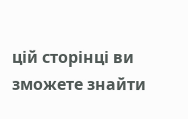цій сторінці ви зможете знайти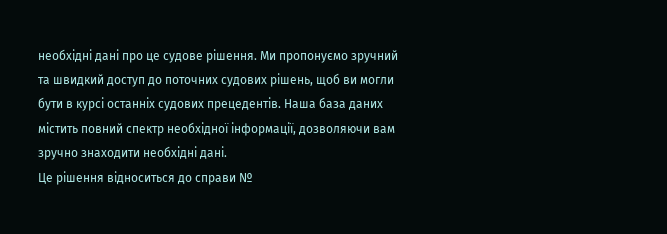необхідні дані про це судове рішення. Ми пропонуємо зручний та швидкий доступ до поточних судових рішень, щоб ви могли бути в курсі останніх судових прецедентів. Наша база даних містить повний спектр необхідної інформації, дозволяючи вам зручно знаходити необхідні дані.
Це рішення відноситься до справи №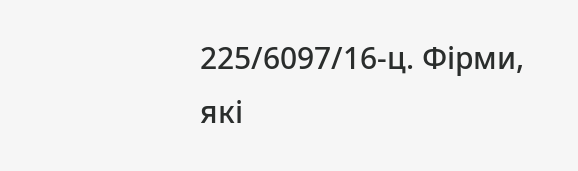225/6097/16-ц. Фірми, які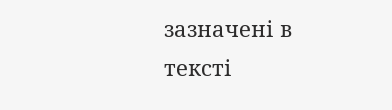зазначені в тексті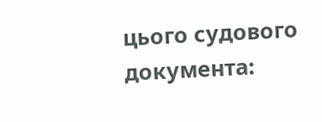цього судового документа: